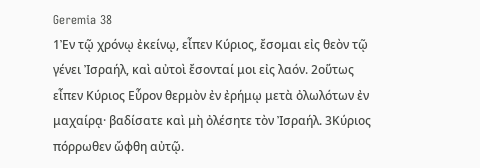Geremia 38
1Ἐν τῷ χρόνῳ ἐκείνῳ, εἶπεν Κύριος, ἔσομαι εἰς θεὸν τῷ γένει Ἰσραήλ, καὶ αὐτοὶ ἔσονταί μοι εἰς λαόν. 2οὕτως εἶπεν Κύριος Εὗρον θερμὸν ἐν ἐρήμῳ μετὰ ὀλωλότων ἐν μαχαίρᾳ· βαδίσατε καὶ μὴ ὀλέσητε τὸν Ἰσραήλ. 3Κύριος πόρρωθεν ὤφθη αὐτῷ.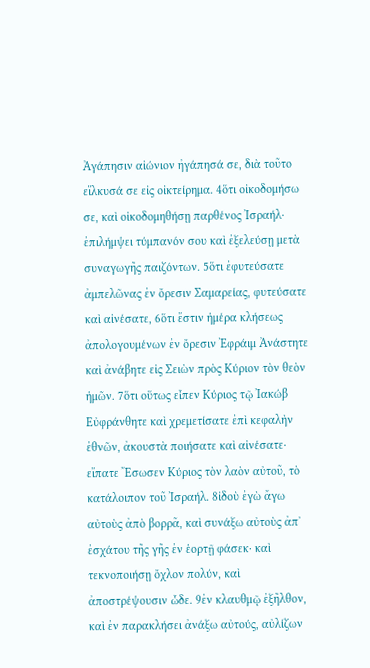Ἀγάπησιν αἰώνιον ἠγάπησά σε, διὰ τοῦτο εἵλκυσά σε εἰς οἰκτείρημα. 4ὅτι οἰκοδομήσω σε, καὶ οἰκοδομηθήσῃ παρθένος Ἰσραήλ· ἐπιλήμψει τύμπανόν σου καὶ ἐξελεύσῃ μετὰ συναγωγῆς παιζόντων. 5ὅτι ἐφυτεύσατε ἀμπελῶνας ἐν ὄρεσιν Σαμαρείας, φυτεύσατε καὶ αἰνέσατε, 6ὅτι ἔστιν ἡμέρα κλήσεως ἀπολογουμένων ἐν ὄρεσιν Ἐφράιμ Ἀνάστητε καὶ ἀνάβητε εἰς Σειὼν πρὸς Κύριον τὸν θεὸν ἡμῶν. 7ὅτι οὕτως εἶπεν Κύριος τῷ Ἰακώβ Εὐφράνθητε καὶ χρεμετίσατε ἐπὶ κεφαλὴν ἐθνῶν, ἀκουστὰ ποιήσατε καὶ αἰνέσατε· εἴπατε Ἔσωσεν Κύριος τὸν λαὸν αὐτοῦ, τὸ κατάλοιπον τοῦ Ἰσραήλ. 8ἰδοὺ ἐγὼ ἄγω αὐτοὺς ἀπὸ βορρᾶ, καὶ συνάξω αὐτοὺς ἀπ᾽ ἐσχάτου τῆς γῆς ἐν ἑορτῇ φάσεκ· καὶ τεκνοποιήσῃ ὄχλον πολύν, καὶ ἀποστρέψουσιν ὧδε. 9ἐν κλαυθμῷ ἐξῆλθον, καὶ ἐν παρακλήσει ἀνάξω αὐτούς, αὐλίζων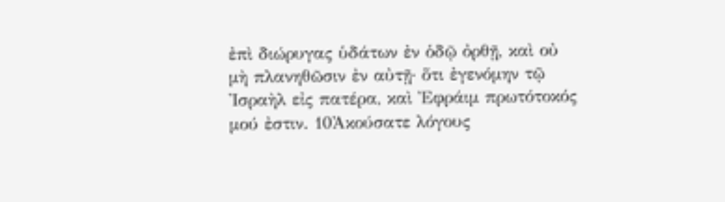ἐπὶ διώρυγας ὑδάτων ἐν ὁδῷ ὀρθῇ, καὶ οὐ μὴ πλανηθῶσιν ἐν αὐτῇ· ὅτι ἐγενόμην τῷ Ἰσραὴλ εἰς πατέρα, καὶ Ἐφράιμ πρωτότοκός μού ἐστιν. 10Ἀκούσατε λόγους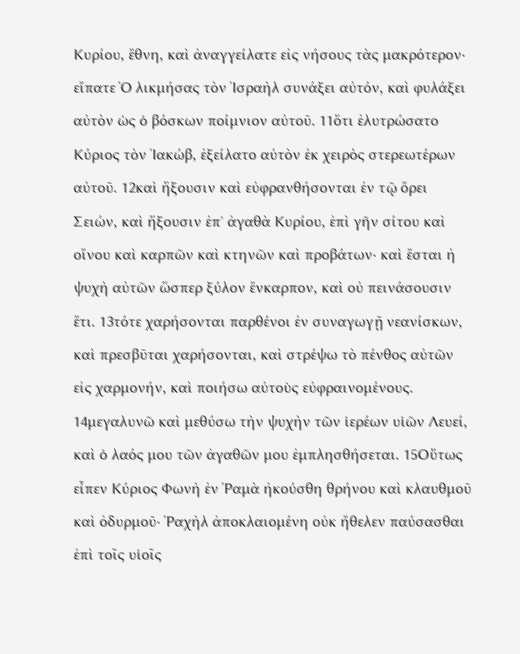Κυρίου, ἔθνη, καὶ ἀναγγείλατε εἰς νήσους τὰς μακρότερον· εἴπατε Ὁ λικμήσας τὸν Ἰσραὴλ συνάξει αὐτόν, καὶ φυλάξει αὐτὸν ὡς ὁ βόσκων ποίμνιον αὐτοῦ. 11ὅτι ἐλυτρώσατο Κύριος τὸν Ἰακώβ, ἐξείλατο αὐτὸν ἐκ χειρὸς στερεωτέρων αὐτοῦ. 12καὶ ἥξουσιν καὶ εὐφρανθήσονται ἐν τῷ ὄρει Σειών, καὶ ἥξουσιν ἐπ᾽ ἀγαθὰ Κυρίου, ἐπὶ γῆν σίτου καὶ οἴνου καὶ καρπῶν καὶ κτηνῶν καὶ προβάτων· καὶ ἔσται ἡ ψυχὴ αὐτῶν ὥσπερ ξύλον ἔνκαρπον, καὶ οὐ πεινάσουσιν ἔτι. 13τότε χαρήσονται παρθένοι ἐν συναγωγῇ νεανίσκων, καὶ πρεσβῦται χαρήσονται, καὶ στρέψω τὸ πένθος αὐτῶν εἰς χαρμονήν, καὶ ποιήσω αὐτοὺς εὐφραινομένους. 14μεγαλυνῶ καὶ μεθύσω τὴν ψυχὴν τῶν ἱερέων υἱῶν Λευεί, καὶ ὁ λαός μου τῶν ἀγαθῶν μου ἐμπλησθήσεται. 15Οὕτως εἶπεν Κύριος Φωνὴ ἐν Ῥαμὰ ἠκούσθη θρήνου καὶ κλαυθμοῦ καὶ ὀδυρμοῦ· Ῥαχὴλ ἀποκλαιομένη οὐκ ἤθελεν παύσασθαι ἐπὶ τοῖς υἱοῖς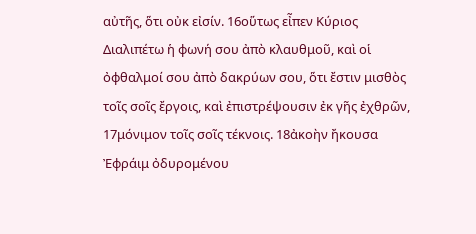αὐτῆς, ὅτι οὐκ εἰσίν. 16οὕτως εἶπεν Κύριος Διαλιπέτω ἡ φωνή σου ἀπὸ κλαυθμοῦ, καὶ οἱ ὀφθαλμοί σου ἀπὸ δακρύων σου, ὅτι ἔστιν μισθὸς τοῖς σοῖς ἔργοις, καὶ ἐπιστρέψουσιν ἐκ γῆς ἐχθρῶν, 17μόνιμον τοῖς σοῖς τέκνοις. 18ἀκοὴν ἤκουσα Ἐφράιμ ὀδυρομένου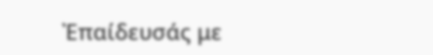Ἐπαίδευσάς με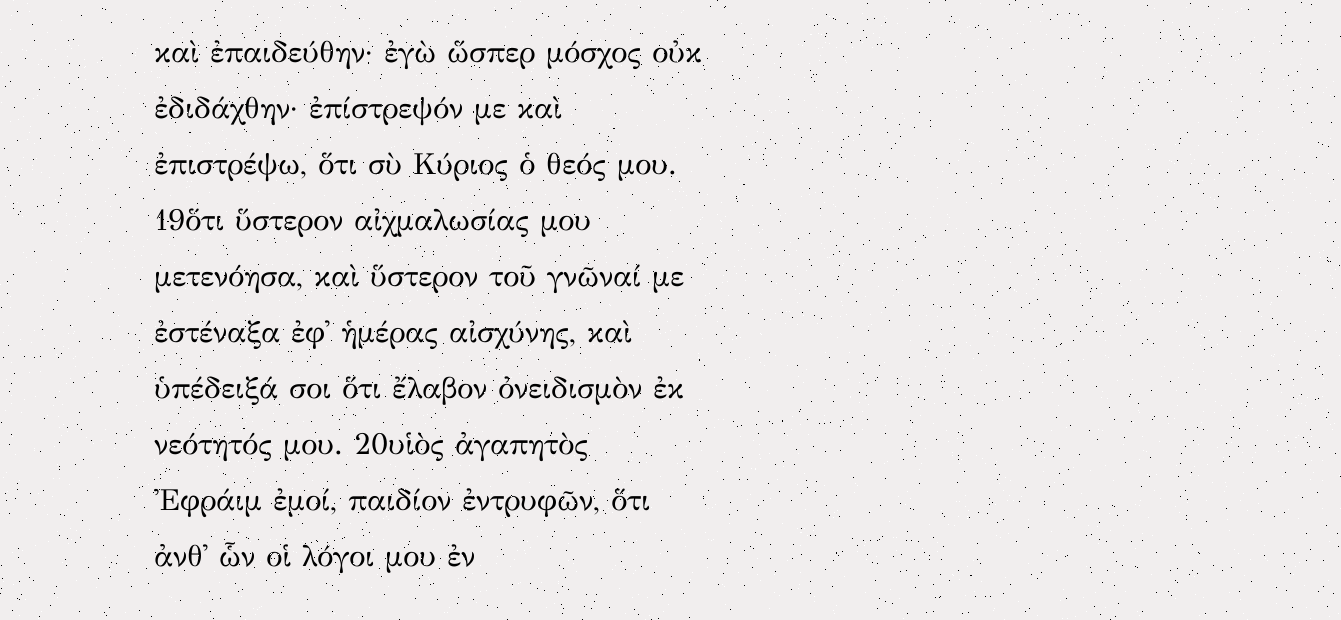καὶ ἐπαιδεύθην· ἐγὼ ὥσπερ μόσχος οὐκ ἐδιδάχθην· ἐπίστρεψόν με καὶ ἐπιστρέψω, ὅτι σὺ Κύριος ὁ θεός μου. 19ὅτι ὕστερον αἰχμαλωσίας μου μετενόησα, καὶ ὕστερον τοῦ γνῶναί με ἐστέναξα ἐφ᾽ ἡμέρας αἰσχύνης, καὶ ὑπέδειξά σοι ὅτι ἔλαβον ὀνειδισμὸν ἐκ νεότητός μου. 20υἱὸς ἀγαπητὸς Ἐφράιμ ἐμοί, παιδίον ἐντρυφῶν, ὅτι ἀνθ᾽ ὧν οἱ λόγοι μου ἐν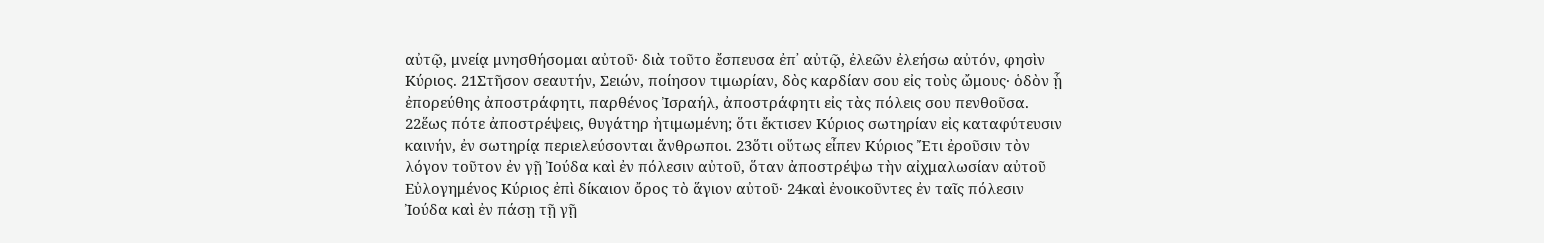αὐτῷ, μνείᾳ μνησθήσομαι αὐτοῦ· διὰ τοῦτο ἔσπευσα ἐπ᾽ αὐτῷ, ἐλεῶν ἐλεήσω αὐτόν, φησὶν Κύριος. 21Στῆσον σεαυτήν, Σειών, ποίησον τιμωρίαν, δὸς καρδίαν σου εἰς τοὺς ὤμους· ὁδὸν ᾗ ἐπορεύθης ἀποστράφητι, παρθένος Ἰσραήλ, ἀποστράφητι εἰς τὰς πόλεις σου πενθοῦσα. 22ἕως πότε ἀποστρέψεις, θυγάτηρ ἠτιμωμένη; ὅτι ἔκτισεν Κύριος σωτηρίαν εἰς καταφύτευσιν καινήν, ἐν σωτηρίᾳ περιελεύσονται ἄνθρωποι. 23ὅτι οὕτως εἶπεν Κύριος Ἔτι ἐροῦσιν τὸν λόγον τοῦτον ἐν γῇ Ἰούδα καὶ ἐν πόλεσιν αὐτοῦ, ὅταν ἀποστρέψω τὴν αἰχμαλωσίαν αὐτοῦ Εὐλογημένος Κύριος ἐπὶ δίκαιον ὄρος τὸ ἅγιον αὐτοῦ· 24καὶ ἐνοικοῦντες ἐν ταῖς πόλεσιν Ἰούδα καὶ ἐν πάσῃ τῇ γῇ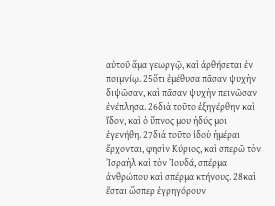αὐτοῦ ἅμα γεωργῷ, καὶ ἀρθήσεται ἐν ποιμνίῳ. 25ὅτι ἐμέθυσα πᾶσαν ψυχὴν διψῶσαν, καὶ πᾶσαν ψυχὴν πεινῶσαν ἐνέπλησα. 26διὰ τοῦτο ἐξηγέρθην καὶ ἴδον, καὶ ὁ ὕπνος μου ἡδύς μοι ἐγενήθη. 27διὰ τοῦτο ἰδοὺ ἡμέραι ἔρχονται, φησὶν Κύριος, καὶ σπερῶ τὸν Ἰσραὴλ καὶ τὸν Ἰουδά, σπέρμα ἀνθρώπου καὶ σπέρμα κτήνους. 28καὶ ἔσται ὥσπερ ἐγρηγόρουν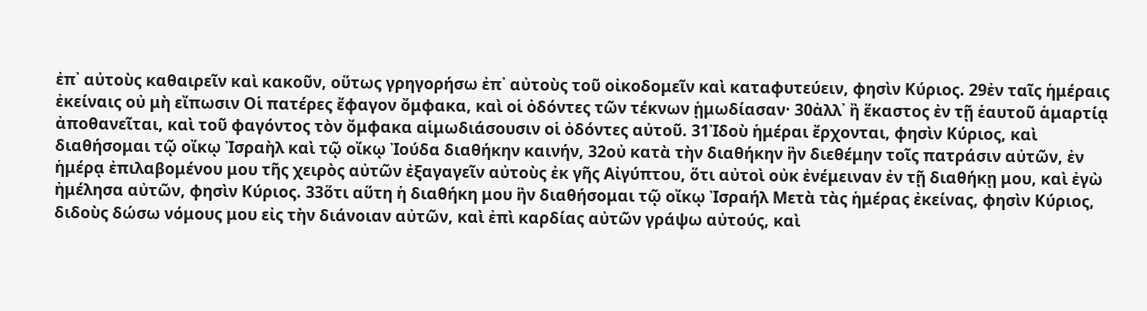ἐπ᾽ αὐτοὺς καθαιρεῖν καὶ κακοῦν, οὕτως γρηγορήσω ἐπ᾽ αὐτοὺς τοῦ οἰκοδομεῖν καὶ καταφυτεύειν, φησὶν Κύριος. 29ἐν ταῖς ἡμέραις ἐκείναις οὐ μὴ εἴπωσιν Οἱ πατέρες ἔφαγον ὄμφακα, καὶ οἱ ὀδόντες τῶν τέκνων ᾑμωδίασαν· 30ἀλλ᾽ ἢ ἕκαστος ἐν τῇ ἑαυτοῦ ἁμαρτίᾳ ἀποθανεῖται, καὶ τοῦ φαγόντος τὸν ὄμφακα αἱμωδιάσουσιν οἱ ὀδόντες αὐτοῦ. 31Ἰδοὺ ἡμέραι ἔρχονται, φησὶν Κύριος, καὶ διαθήσομαι τῷ οἴκῳ Ἰσραὴλ καὶ τῷ οἴκῳ Ἰούδα διαθήκην καινήν, 32οὐ κατὰ τὴν διαθήκην ἣν διεθέμην τοῖς πατράσιν αὐτῶν, ἐν ἡμέρᾳ ἐπιλαβομένου μου τῆς χειρὸς αὐτῶν ἐξαγαγεῖν αὐτοὺς ἐκ γῆς Αἰγύπτου, ὅτι αὐτοὶ οὐκ ἐνέμειναν ἐν τῇ διαθήκῃ μου, καὶ ἐγὼ ἠμέλησα αὐτῶν, φησὶν Κύριος. 33ὅτι αὕτη ἡ διαθήκη μου ἣν διαθήσομαι τῷ οἴκῳ Ἰσραήλ Μετὰ τὰς ἡμέρας ἐκείνας, φησὶν Κύριος, διδοὺς δώσω νόμους μου εἰς τὴν διάνοιαν αὐτῶν, καὶ ἐπὶ καρδίας αὐτῶν γράψω αὐτούς, καὶ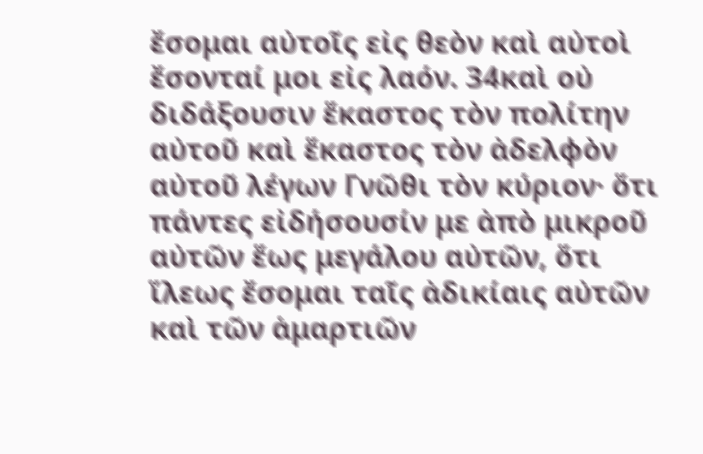ἔσομαι αὐτοῖς εἰς θεὸν καὶ αὐτοὶ ἔσονταί μοι εἰς λαόν. 34καὶ οὐ διδάξουσιν ἕκαστος τὸν πολίτην αὐτοῦ καὶ ἕκαστος τὸν ἀδελφὸν αὐτοῦ λέγων Γνῶθι τὸν κύριον· ὅτι πάντες εἰδήσουσίν με ἀπὸ μικροῦ αὐτῶν ἕως μεγάλου αὐτῶν, ὅτι ἵλεως ἔσομαι ταῖς ἀδικίαις αὐτῶν καὶ τῶν ἁμαρτιῶν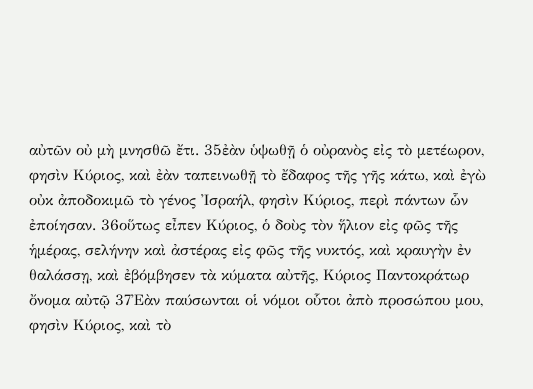αὐτῶν οὐ μὴ μνησθῶ ἔτι. 35ἐὰν ὑψωθῇ ὁ οὐρανὸς εἰς τὸ μετέωρον, φησὶν Κύριος, καὶ ἐὰν ταπεινωθῇ τὸ ἔδαφος τῆς γῆς κάτω, καὶ ἐγὼ οὐκ ἀποδοκιμῶ τὸ γένος Ἰσραήλ, φησὶν Κύριος, περὶ πάντων ὧν ἐποίησαν. 36οὕτως εἶπεν Κύριος, ὁ δοὺς τὸν ἥλιον εἰς φῶς τῆς ἡμέρας, σελήνην καὶ ἀστέρας εἰς φῶς τῆς νυκτός, καὶ κραυγὴν ἐν θαλάσσῃ, καὶ ἐβόμβησεν τὰ κύματα αὐτῆς, Κύριος Παντοκράτωρ ὄνομα αὐτῷ 37Ἐὰν παύσωνται οἱ νόμοι οὗτοι ἀπὸ προσώπου μου, φησὶν Κύριος, καὶ τὸ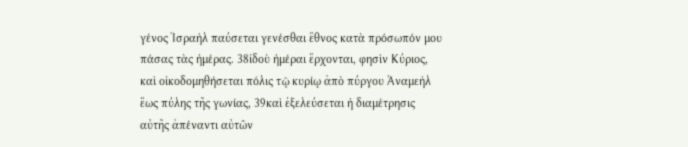γένος Ἰσραὴλ παύσεται γενέσθαι ἔθνος κατὰ πρόσωπόν μου πάσας τὰς ἡμέρας. 38ἰδοὺ ἡμέραι ἔρχονται, φησὶν Κύριος, καὶ οἰκοδομηθήσεται πόλις τῷ κυρίῳ ἀπὸ πύργου Ἁναμεὴλ ἕως πύλης τῆς γωνίας, 39καὶ ἐξελεύσεται ἡ διαμέτρησις αὐτῆς ἀπέναντι αὐτῶν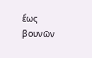ἕως βουνῶν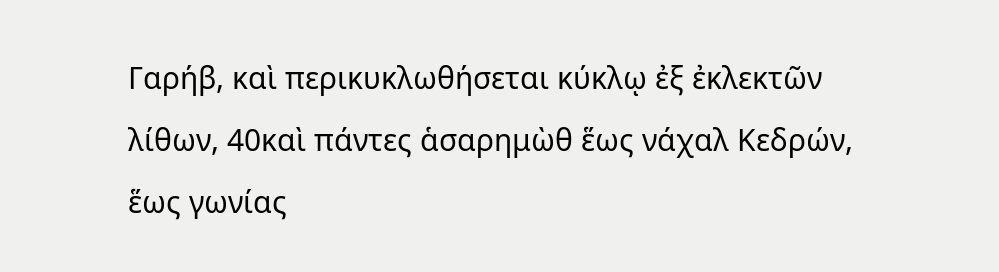Γαρήβ, καὶ περικυκλωθήσεται κύκλῳ ἐξ ἐκλεκτῶν λίθων, 40καὶ πάντες ἁσαρημὼθ ἕως νάχαλ Κεδρών, ἕως γωνίας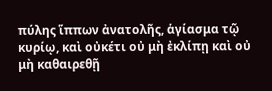πύλης ἵππων ἀνατολῆς, ἁγίασμα τῷ κυρίῳ, καὶ οὐκέτι οὐ μὴ ἐκλίπῃ καὶ οὐ μὴ καθαιρεθῇ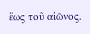ἕως τοῦ αἰῶνος.